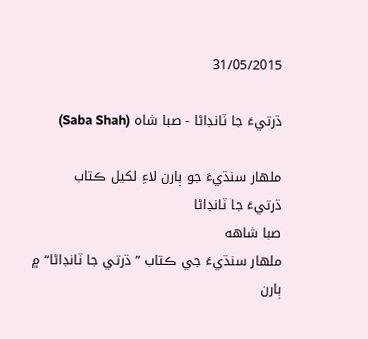31/05/2015

ڌرتيءَ جا ٽانڊاڻا - صبا شاه (Saba Shah)

ملهار سنڌيءَ جو ٻارن لاءِ لکيل ڪتاب
ڌرتيءَ جا ٽانڊاڻا
صبا شاهه
ملهار سنڌيءَ جي ڪتاب ”ڌرتي جا ٽانڊاڻا“ ۾ ٻارن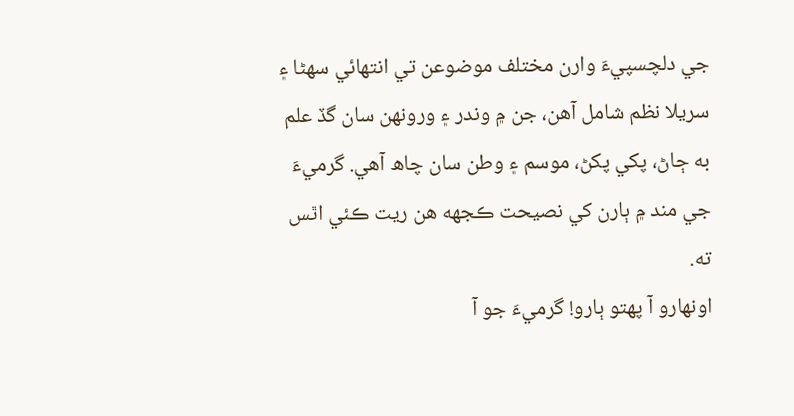جي دلچسپيءَ وارن مختلف موضوعن تي انتهائي سهڻا ۽ سريلا نظم شامل آهن، جن ۾ وندر ۽ ورونهن سان گڏ علم به ڄاڻ، پکي پکڻ، موسم ۽ وطن سان چاھ آهي. گرميءَ جي مند ۾ ٻارن کي نصيحت ڪجهه هن ريت ڪئي اٿس ته.
اونهارو آ پهتو ٻارو! گرميءَ جو آ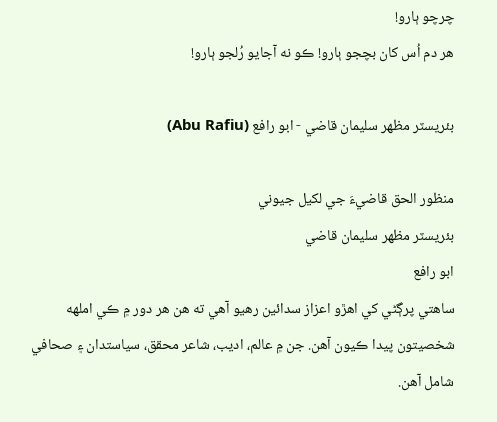چرچو ٻارو!
هر دم اُس کان بچجو ٻارو! ڪو نه آجايو رُلجو ٻارو!

بئريسٽر مظهر سليمان قاضي - ابو رافع (Abu Rafiu)

منظور الحق قاضيءَ جي لکيل جيوني
بئريسٽر مظهر سليمان قاضي
ابو رافع
ساهتي پرڳڻي کي اهڙو اعزاز سدائين رهيو آهي ته هن هر دور ۾ ڪي املهه شخصيتون پيدا ڪيون آهن. جن ۾ عالم، اديب، شاعر محقق، سياستدان ۽ صحافي شامل آهن.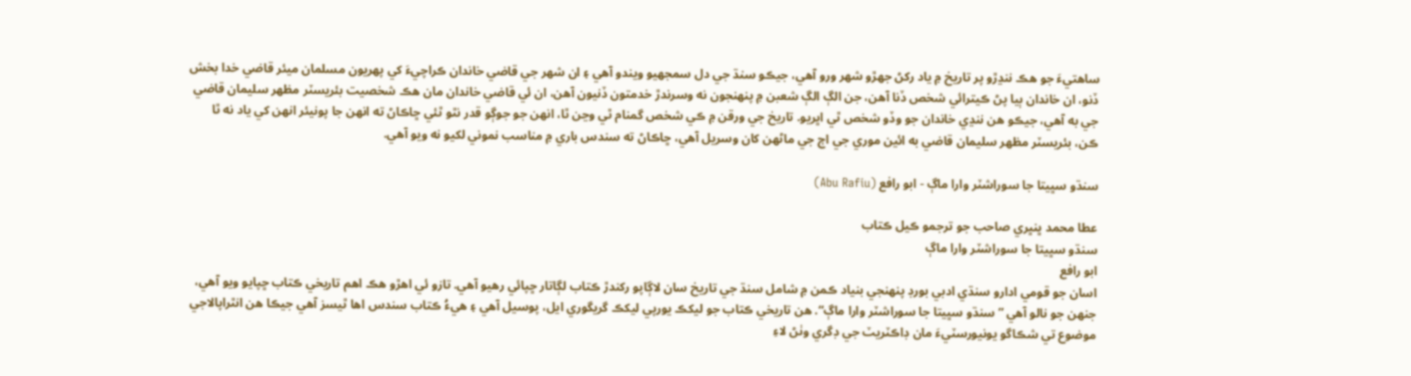ساهتيءَ جو هڪ ننڍڙو پر تاريخ ۾ ياد رکڻ جهڙو شهر ورو آهي، جيڪو سنڌ جي دل سمجهيو ويندو آهي ۽ ان شهر جي قاضي خاندان ڪراچيءَ کي پهريون مسلمان ميئر قاضي خدا بخش ڏنو، ان خاندان ٻيا پڻ ڪيترائي شخص ڏنا آهن، جن الڳ الڳ شعبن ۾ پنهنجون نه وسرندڙ خدمتون ڏنيون آهن، ان ئي قاضي خاندان مان هڪ شخصيت بئريسٽر مظهر سليمان قاضي جي به آهي، جيڪو هن ننڍي خاندان جو وڏو شخص ٿي اڀريو. تاريخ جي ورقن ۾ ڪي شخص گمنام ٿي وڃن ٿا، انهن جو جوڳو قدر نٿو ٿئي ڇاڪاڻ ته انهن جا پونيئر انهن کي ياد نه ٿا ڪن، بئريسٽر مظهر سليمان قاضي به ائين موري جي اڄ جي ماڻهن کان وسريل آهي، ڇاڪاڻ ته سندس باري ۾ مناسب نموني لکيو نه ويو آهي.

سنڌو سڀيتا جا سوراشٽر وارا ماڳ - ابو رافع (Abu Rafiu)

عطا محمد ڀنڀري صاحب جو ترجمو ڪيل ڪتاب
سنڌو سڀيتا جا سوراشٽر وارا ماڳ
ابو رافع
اسان جو قومي ادارو سنڌي ادبي بورڊ پنهنجي بنياد ڪمن ۾ شامل سنڌ جي تاريخ سان لاڳاپو رکندڙ ڪتاب لڳاتار ڇپائي رهيو آهي. تازو ئي اهڙو هڪ اهم تاريخي ڪتاب ڇپايو ويو آهي، جنهن جو نالو آهي ”سنڌو سڀيتا جا سوراشٽر وارا ماڳ“. هن تاريخي ڪتاب جو ليکڪ يورپي ليکڪ گريگوري ايل، پوسيل آهي ۽ هيءُ ڪتاب سندس اها ٿيسز آهي جيڪا هن انٿراپالاجي موضوع تي شڪاگو يونيورسٽيءَ مان ڊاڪٽريٽ جي ڊگري وٺڻ لاءِ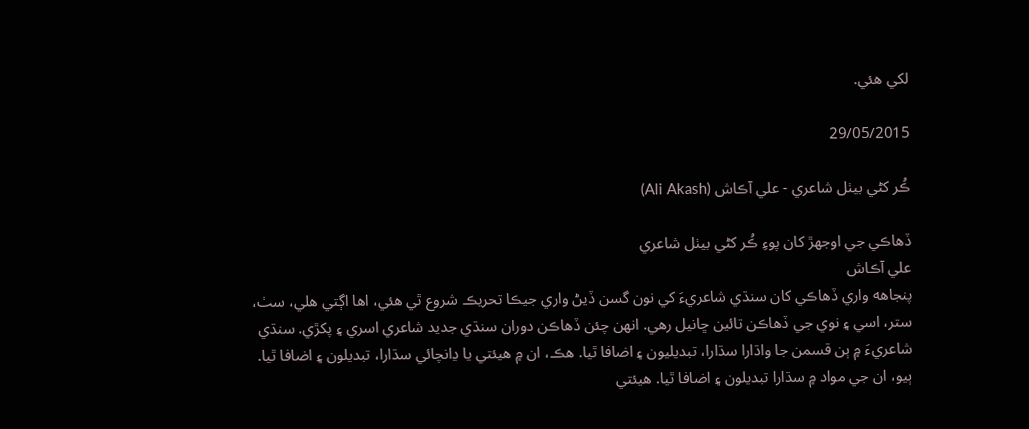لکي هئي.

29/05/2015

ڪُر کڻي بيٺل شاعري - علي آڪاش (Ali Akash)

ڏهاڪي جي اوجهڙ کان پوءِ ڪُر کڻي بيٺل شاعري
علي آڪاش
پنجاهه واري ڏهاڪي کان سنڌي شاعريءَ کي نون گسن ڏيڻ واري جيڪا تحريڪ شروع ٿي هئي، اها اڳتي هلي، سٺ، ستر، اسي ۽ نوي جي ڏهاڪن تائين ڇانيل رهي. انهن چئن ڏهاڪن دوران سنڌي جديد شاعري اسري ۽ پکڙي. سنڌي شاعريءَ ۾ ٻن قسمن جا واڌارا سڌارا، تبديليون ۽ اضافا ٿيا. هڪ، ان ۾ هيئتي يا ڍانچائي سڌارا، تبديلون ۽ اضافا ٿيا. ٻيو، ان جي مواد ۾ سڌارا تبديلون ۽ اضافا ٿيا. هيئتي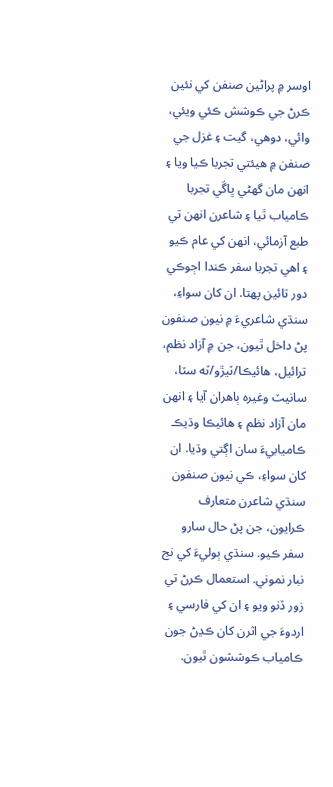اوسر ۾ پراڻين صنفن کي نئين ڪرڻ جي ڪوشش ڪئي ويئي، وائي، دوهي، گيت ۽ غزل جي صنفن ۾ هيئتي تجربا ڪيا ويا ۽ انهن مان گهڻي ڀاڱي تجربا ڪامياب ٿيا ۽ شاعرن انهن تي طبع آزمائي، انهن کي عام ڪيو ۽ اهي تجربا سفر ڪندا اڄوڪي دور تائين پهتا. ان کان سواءِ، سنڌي شاعريءَ ۾ نيون صنفون پڻ داخل ٿيون، جن ۾ آزاد نظم، ترائيل، هائيڪا/ٽيڙو/ٽه سٽا، سانيٽ وغيره ٻاهران آيا ۽ انهن مان آزاد نظم ۽ هائيڪا وڌيڪ ڪاميابيءَ سان اڳتي وڌيا. ان کان سواءِ، ڪي نيون صنفون سنڌي شاعرن متعارف ڪرايون، جن پڻ حال سارو سفر ڪيو. سنڌي ٻوليءَ کي نج نبار نموني. استعمال ڪرڻ تي زور ڏنو ويو ۽ ان کي فارسي ۽ اردوءَ جي اثرن کان ڪڍڻ جون ڪامياب ڪوششون ٿيون.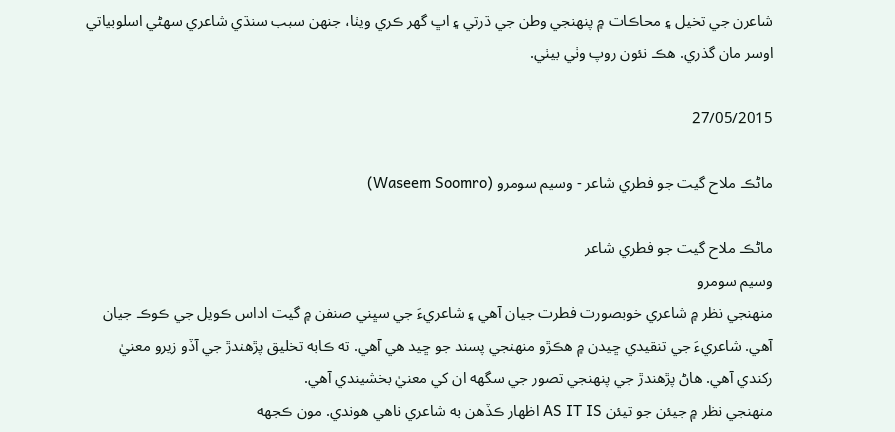شاعرن جي تخيل ۽ محاڪات ۾ پنهنجي وطن جي ڌرتي ۽ اڀ گهر ڪري ويٺا، جنهن سبب سنڌي شاعري سهڻي اسلوبياتي اوسر مان گذري. هڪ نئون روپ وٺي بيٺي.

27/05/2015

ماڻڪ ملاح گيت جو فطري شاعر - وسيم سومرو (Waseem Soomro)

ماڻڪ ملاح گيت جو فطري شاعر
وسيم سومرو
منهنجي نظر ۾ شاعري خوبصورت فطرت جيان آهي ۽ شاعريءَ جي سڀني صنفن ۾ گيت اداس ڪويل جي ڪوڪ جيان آهي. شاعريءَ جي تنقيدي ڇيدن ۾ هڪڙو منهنجي پسند جو ڇيد هي آهي. ته ڪابه تخليق پڙهندڙ جي آڏو زيرو معنيٰ رکندي آهي. هاڻ پڙهندڙ جي پنهنجي تصور جي سگهه ان کي معنيٰ بخشيندي آهي.
منهنجي نظر ۾ جيئن جو تيئن AS IT IS اظهار ڪڏهن به شاعري ناهي هوندي. مون ڪجهه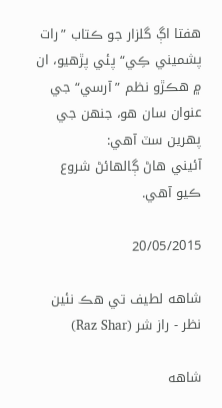هفتا اڳ گلزار جو ڪتاب ”رات پشميني ڪِي“ پئي پڙهيو، ان ۾ هڪڙو نظم ”آرسي“ جي عنوان سان هو، جنهن جي پهرين سٽ آهي:
آئيني هاڻ ڳالهائڻ شروع ڪيو آهي.

20/05/2015

شاهه لطيف تي هڪ نئين نظر - راز شر (Raz Shar)

شاهه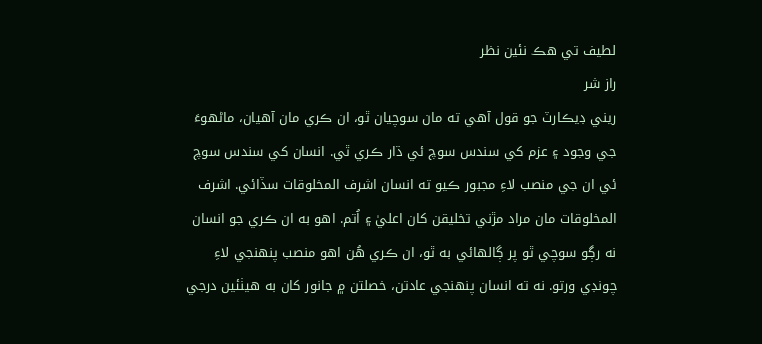لطيف تي هڪ نئين نظر
راز شر
ريني ڊيڪارٽ جو قول آهي ته مان سوچيان ٿو، ان ڪري مان آهيان، ماڻهوءَ جي وجود ۽ عزم کي سندس سوچ ئي ڌار ڪري ٿي. انسان کي سندس سوچ ئي ان جي منصب لاءِ مجبور ڪيو ته انسان اشرف المخلوقات سڏائي. اشرف المخلوقات مان مراد مڙني تخليقن کان اعليٰ ۽ اُتم. اهو به ان ڪري جو انسان نه رڳو سوچي ٿو پر ڳالهائي به ٿو، ان ڪري هُن اهو منصب پنهنجي لاءِ چونڊي ورتو. نه ته انسان پنهنجي عادتن، خصلتن ۾ جانور کان به هيٺئين درجي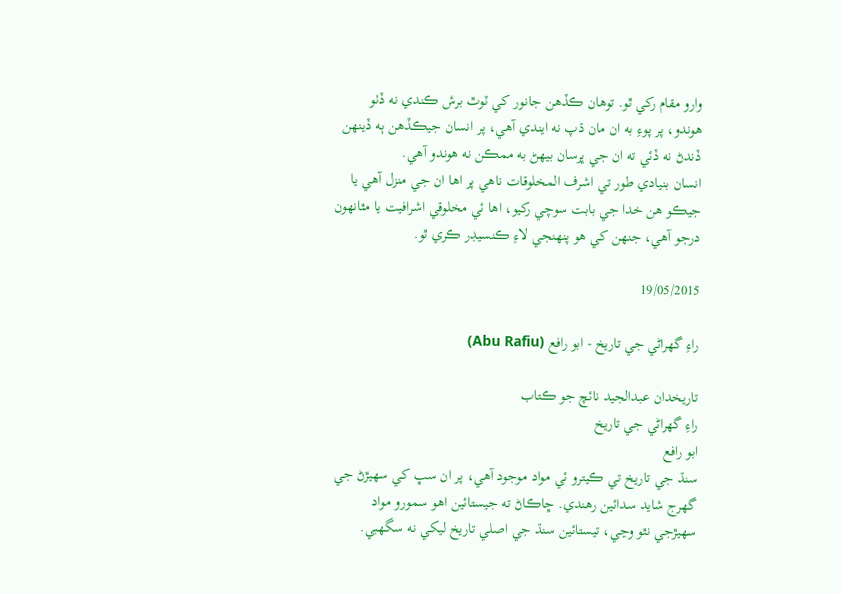وارو مقام رکي ٿو. توهان ڪڏهن جانور کي ٽوٿ برش ڪندي نه ڏٺو هوندو، پر پوءِ به ان مان ڌپ نه ايندي آهي، پر انسان جيڪڏهن ٻه ڏينهن ڏندڻ نه ڏئي ته ان جي ڀرسان بيهڻ به ممڪن نه هوندو آهي.
انسان بنيادي طور تي اشرف المخلوقات ناهي پر اها ان جي منزل آهي يا جيڪو هن خدا جي بابت سوچي رکيو، اها ئي مخلوقي اشرافيت يا مٿانهون درجو آهي، جنهن کي هو پنهنجي لاءِ ڪنسيڊر ڪري ٿو.

19/05/2015

راءِ گھراڻي جي تاريخ - ابو رافع (Abu Rafiu)

تاريخدان عبدالجيد نائچ جو ڪتاب
راءِ گھراڻي جي تاريخ
ابو رافع
سنڌ جي تاريخ تي ڪيترو ئي مواد موجود آهي، پر ان سڀ کي سهيڙڻ جي گهرج شايد سدائين رهندي. ڇاڪاڻ ته جيستائين اهو سمورو مواد سهيڙجي نٿو وڃي، تيستائين سنڌ جي اصلي تاريخ ليکي نه سگهبي.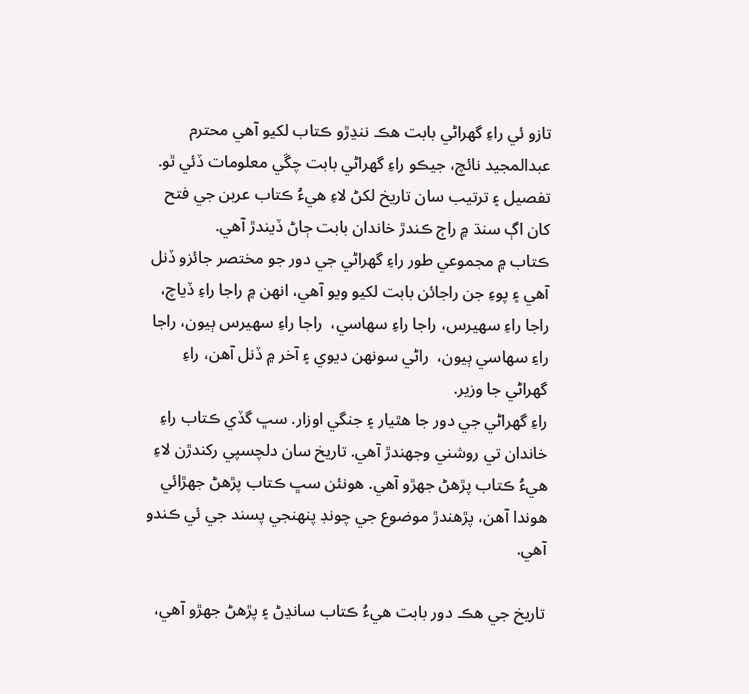تازو ئي راءِ گهراڻي بابت هڪ ننڍڙو ڪتاب لکيو آهي محترم عبدالمجيد نائچ، جيڪو راءِ گهراڻي بابت چڱي معلومات ڏئي ٿو. تفصيل ۽ ترتيب سان تاريخ لکڻ لاءِ هيءُ ڪتاب عربن جي فتح کان اڳ سنڌ ۾ راڄ ڪندڙ خاندان بابت ڄاڻ ڏيندڙ آهي.
ڪتاب ۾ مجموعي طور راءِ گهراڻي جي دور جو مختصر جائزو ڏنل آهي ۽ پوءِ جن راجائن بابت لکيو ويو آهي، انهن ۾ راجا راءِ ڏياچ، راجا راءِ سهيرس، راجا راءِ سهاسي،  راجا راءِ سهيرس ٻيون، راجا راءِ سهاسي ٻيون،  راڻي سونهن ديوي ۽ آخر ۾ ڏنل آهن، راءِ گهراڻي جا وزير.
راءِ گهراڻي جي دور جا هٿيار ۽ جنگي اوزار. سڀ گڏي ڪتاب راءِ خاندان تي روشني وجهندڙ آهي. تاريخ سان دلچسپي رکندڙن لاءِ هيءُ ڪتاب پڙهڻ جهڙو آهي. هونئن سڀ ڪتاب پڙهڻ جهڙائي هوندا آهن، پڙهندڙ موضوع جي چونڊ پنهنجي پسند جي ئي ڪندو آهي.

تاريخ جي هڪ دور بابت هيءُ ڪتاب سانڍڻ ۽ پڙهڻ جهڙو آهي،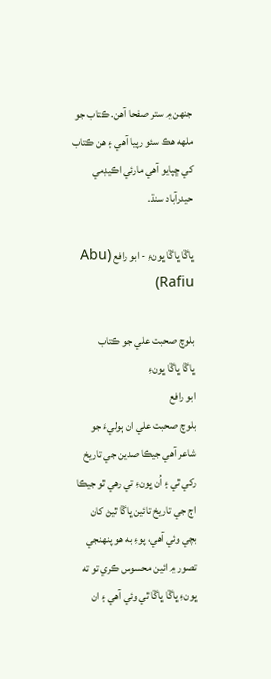جنهن ۾ ستر صفحا آهن. ڪتاب جو ملهه هڪ سئو رپيا آهي ۽ هن ڪتاب کي ڇپايو آهي مارئي اڪيڊمي حيدرآباد سنڌ.

ڀاڱا ڀاڱا ڀونءِ - ابو رافع (Abu Rafiu)

بلوچ صحبت علي جو ڪتاب
ڀاڱا ڀاڱا ڀونءِ
ابو رافع
بلوچ صحبت علي ان ٻوليءَ جو شاعر آهي جيڪا صدين جي تاريخ رکي ٿي ۽ اُن ڀونءِ تي رهي ٿو جيڪا اڄ جي تاريخ تائين ڀاڱا ٿيڻ کان بچي وئي آهي، پوءِ به هو پنهنجي تصور ۾ ائين محسوس ڪري تو ته ڀونءِ ڀاڱا ڀاڱا ٿي وئي آهي ۽ ان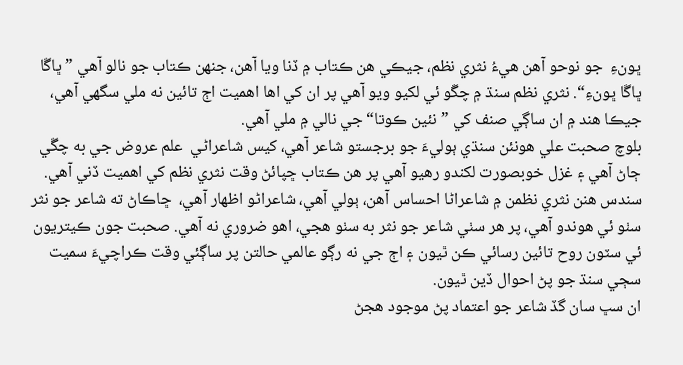ڀونءِ  جو نوحو آهن هيءُ نثري نظم، جيڪي هن ڪتاب ۾ ڏنا ويا آهن، جنهن ڪتاب جو نالو آهي ”ڀاڱا ڀاڱا ڀونءِ“. نثري نظم سنڌ ۾ چڱو ئي لکيو ويو آهي پر ان کي اها اهميت اڄ تائين نه ملي سگهي آهي، جيڪا هند ۾ ان ساڳي صنف کي ”نئين ڪوتا“ جي نالي ۾ ملي آهي.
بلوچ صحبت علي هونئن سنڌي ٻوليءَ جو برجستو شاعر آهي، کيس شاعراڻي  علم عروض جي به چڱي ڄاڻ آهي ۽ غزل خوبصورت لکندو رهيو آهي پر هن ڪتاب ڇپائڻ وقت نثري نظم کي اهميت ڏني آهي. سندس هنن نثري نظمن ۾ شاعراڻا احساس آهن، ٻولي آهي، شاعراڻو اظهار آهي،  ڇاڪاڻ ته شاعر جو نثر سٺو ئي هوندو آهي، پر هر سٺي شاعر جو نثر به سٺو هجي، اهو ضروري نه آهي. صحبت جون ڪيتريون ئي سٽون روح تائين رسائي ڪن ٿيون ۽ اڄ جي نه رڳو عالمي حالتن پر ساڳئي وقت ڪراچيءَ سميت سڄي سنڌ جو پڻ احوال ڏين ٿيون.
ان سڀ سان گڏ شاعر جو اعتماد پڻ موجود هجڻ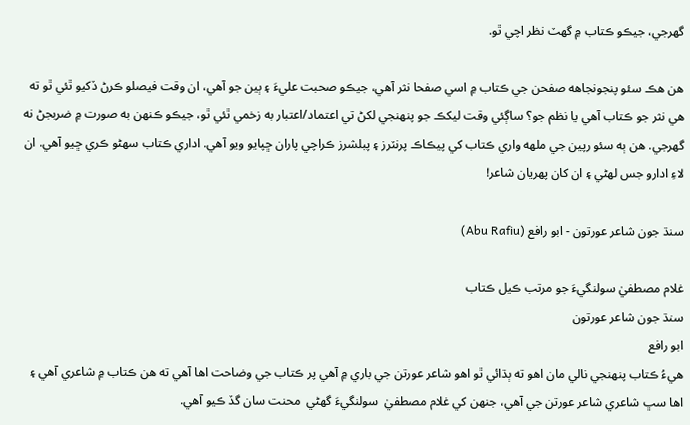گهرجي، جيڪو ڪتاب ۾ گهٽ نظر اچي ٿو.

هن هڪ سئو پنجونجاهه صفحن جي ڪتاب ۾ اسي صفحا نثر آهي، جيڪو صحبت عليءَ ۽ ٻين جو آهي، ان وقت فيصلو ڪرڻ ڏکيو ٿئي ٿو ته هي نثر جو ڪتاب آهي يا نظم جو؟ ساڳئي وقت ليکڪ جو پنهنجي لکڻ تي اعتماد/اعتبار به زخمي ٿئي ٿو، جيڪو ڪنهن به صورت ۾ ضربجڻ نه گهرجي. هن ٻه سئو رپين جي ملهه واري ڪتاب کي پيڪاڪ پرنٽرز ۽ پبلشرز ڪراچي پاران ڇپايو ويو آهي. اداري ڪتاب سهڻو ڪري ڇيو آهي. ان لاءِ ادارو جس لهڻي ۽ ان کان پهريان شاعر!

سنڌ جون شاعر عورتون - ابو رافع (Abu Rafiu)

غلام مصطفيٰ سولنگيءَ جو مرتب ڪيل ڪتاب
سنڌ جون شاعر عورتون
ابو رافع
هيءُ ڪتاب پنهنجي نالي مان اهو ته ٻڌائي ٿو اهو شاعر عورتن جي باري ۾ آهي پر ڪتاب جي وضاحت اها آهي ته هن ڪتاب ۾ شاعري آهي ۽ اها سڀ شاعري شاعر عورتن جي آهي، جنهن کي غلام مصطفيٰ  سولنگيءَ گهڻي  محنت سان گڏ ڪيو آهي.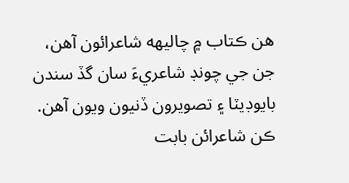هن ڪتاب ۾ چاليهه شاعرائون آهن، جن جي چونڊ شاعريءَ سان گڏ سندن بايوڊيٽا ۽ تصويرون ڏنيون ويون آهن. ڪن شاعرائن بابت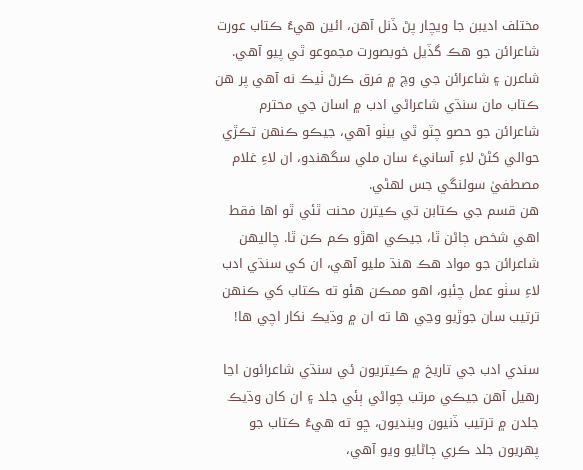مختلف اديبن جا ويچار پڻ ڏنل آهن، ائين هيءُ ڪتاب عورت شاعرائن جو هڪ گڏيل خوبصورت مجموعو ٿي پيو آهي.
شاعرن ۽ شاعرائن جي وچ ۾ فرق ڪرڻ ٺيڪ نه آهي پر هن ڪتاب مان سنڌي شاعراڻي ادب ۾ اسان جي محترم شاعرائن جو حصو چٽو ٿي بيٺو آهي، جيڪو ڪنهن تڪڙي حوالي کڻڻ لاءِ آسانيءَ سان ملي سگهندو، ان لاءِ غلام مصطفيٰ سولنگي جس لهڻي.
هن قسم جي ڪتابن تي ڪيترن محنت ٿئي ٿو اها فقط اهي شخص ڄاڻن ٿا، جيڪي اهڙو ڪم ڪن ٿا. چاليهن شاعرائن جو مواد هڪ هنڌ مليو آهي، ان کي سنڌي ادب لاءِ سٺو عمل چئبو، اهو ممڪن هئو ته ڪتاب کي ڪنهن ترتيب سان جوڙيو وڃي ها ته ان ۾ وڌيڪ نکار اچي ها!

سندي ادب جي تاريخ ۾ ڪيتريون ئي سنڌي شاعرائون اڃا رهيل آهن جيڪي مرتب چواڻي ٻئي جلد ۽ ان کان وڌيڪ جلدن ۾ ترتيب ڏنيون وينديون، ڇو ته هيءُ ڪتاب جو پهريون جلد ڪري ڄاڻايو ويو آهي،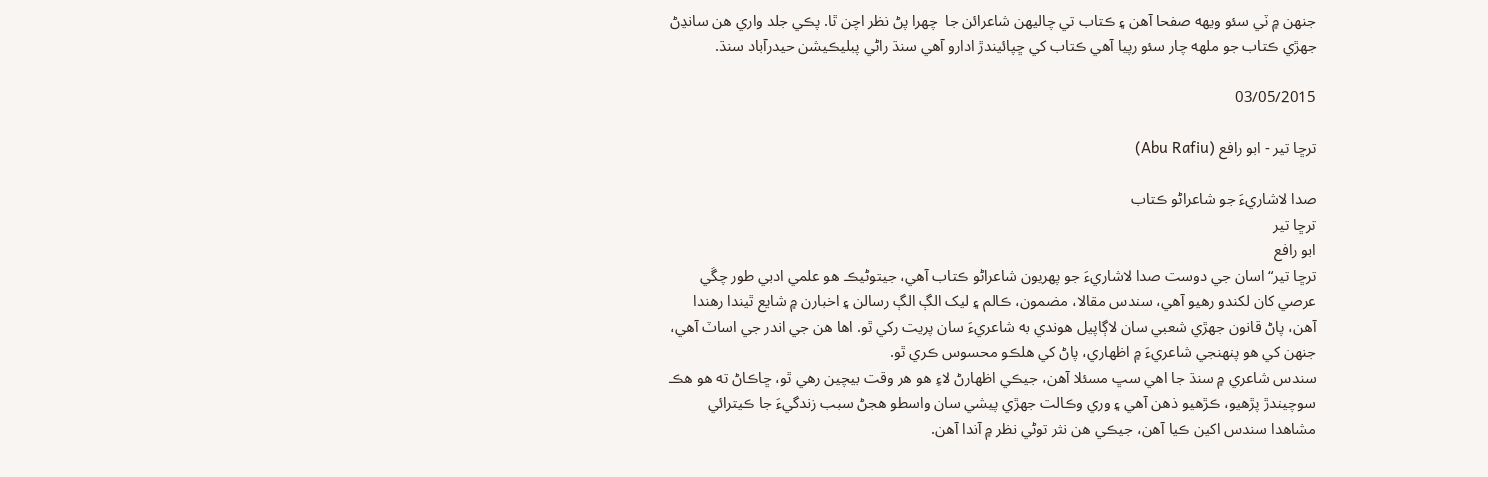جنهن ۾ ٽي سئو ويهه صفحا آهن ۽ ڪتاب تي چاليهن شاعرائن جا  چهرا پڻ نظر اچن ٿا. پڪي جلد واري هن سانڍڻ جهڙي ڪتاب جو ملهه چار سئو رپيا آهي ڪتاب کي ڇپائيندڙ ادارو آهي سنڌ راڻي پبليڪيشن حيدرآباد سنڌ.

03/05/2015

ترڇا تير - ابو رافع (Abu Rafiu)

صدا لاشاريءَ جو شاعراڻو ڪتاب
ترڇا تير
ابو رافع
ترڇا تير“ اسان جي دوست صدا لاشاريءَ جو پهريون شاعراڻو ڪتاب آهي، جيتوڻيڪ هو علمي ادبي طور چڱي عرصي کان لکندو رهيو آهي، سندس مقالا، مضمون، ڪالم ۽ ليک الڳ الڳ رسالن ۽ اخبارن ۾ شايع ٿيندا رهندا آهن، پاڻ قانون جهڙي شعبي سان لاڳاپيل هوندي به شاعريءَ سان پريت رکي ٿو. اها هن جي اندر جي اساٽ آهي، جنهن کي هو پنهنجي شاعريءَ ۾ اظهاري، پاڻ کي هلڪو محسوس ڪري ٿو.
سندس شاعري ۾ سنڌ جا اهي سڀ مسئلا آهن، جيڪي اظهارڻ لاءِ هو هر وقت بيچين رهي ٿو، ڇاڪاڻ ته هو هڪ سوچيندڙ پڙهيو، ڪڙهيو ذهن آهي ۽ وري وڪالت جهڙي پيشي سان واسطو هجڻ سبب زندگيءَ جا ڪيترائي مشاهدا سندس اکين ڪيا آهن، جيڪي هن نثر توڻي نظر ۾ آندا آهن.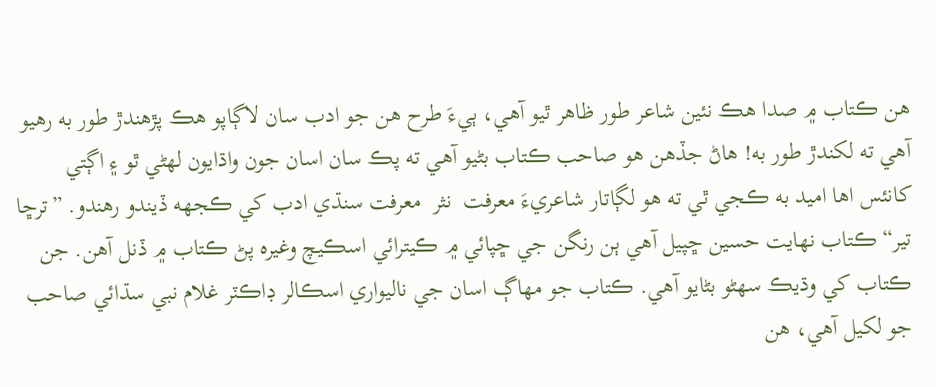هن ڪتاب ۾ صدا هڪ نئين شاعر طور ظاهر ٿيو آهي، ٻيءَ طرح هن جو ادب سان لاڳاپو هڪ پڙهندڙ طور به رهيو آهي ته لکندڙ طور به! هاڻ جڏهن هو صاحب ڪتاب بڻيو آهي ته پڪ سان اسان جون واڌايون لهڻي ٿو ۽ اڳتي کانئس اها اميد به ڪجي ٿي ته هو لڳاتار شاعريءَ معرفت  نثر  معرفت سنڌي ادب کي ڪجهه ڏيندو رهندو. ”ترڇا تير“ ڪتاب نهايت حسين ڇپيل آهي ٻن رنگن جي ڇپائي ۾ ڪيترائي اسڪيچ وغيره پڻ ڪتاب ۾ ڏنل آهن. جن ڪتاب کي وڌيڪ سهڻو بڻايو آهي. ڪتاب جو مهاڳ اسان جي ناليواري اسڪالر ڊاڪٽر غلام نبي سڌائي صاحب جو لکيل آهي، هن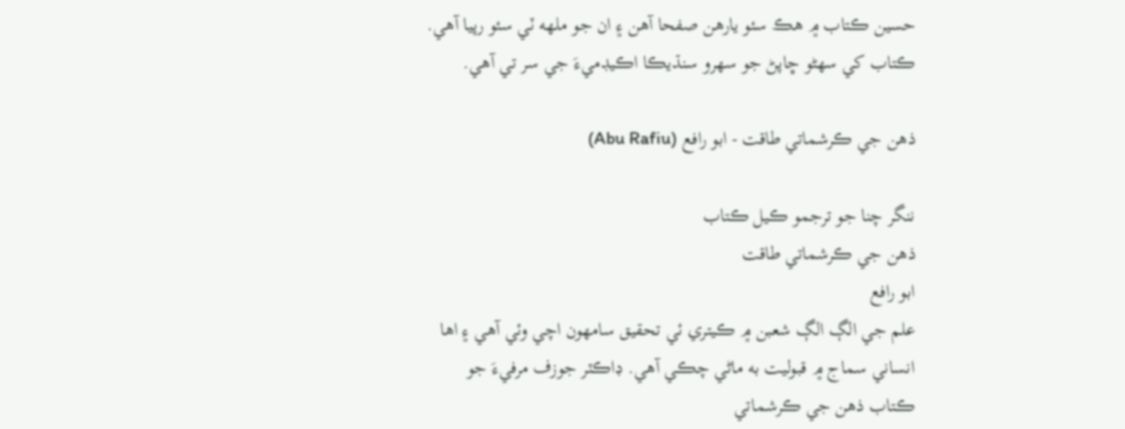حسين ڪتاب ۾ هڪ سئو يارهن صفحا آهن ۽ ان جو ملهه ٽي سئو رپيا آهي. ڪتاب کي سهڻو ڇاپڻ جو سهرو سنڌيڪا اڪيڊميءَ جي سر تي آهي.

ذهن جي ڪرشماتي طاقت - ابو رافع (Abu Rafiu)

ننگر چنا جو ترجمو ڪيل ڪتاب
ذهن جي ڪرشماتي طاقت
ابو رافع
علم جي الڳ الڳ شعبن ۾ ڪيتري ئي تحقيق سامهون اچي وئي آهي ۽ اها انساني سماج ۾ قبوليت به ماڻي چڪي آهي. ڊاڪٽر جوزف مرفيءَ جو ڪتاب ذهن جي ڪرشماتي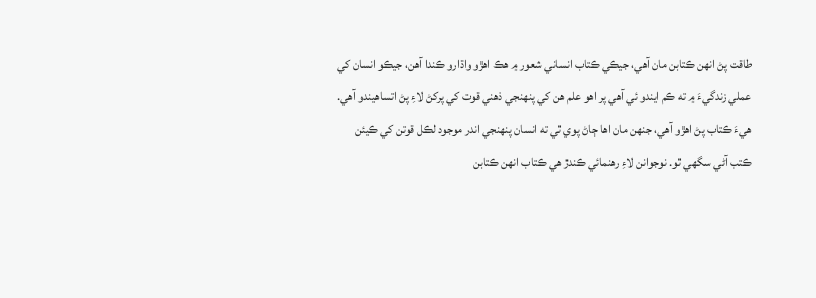طاقت پڻ انهن ڪتابن مان آهي، جيڪي ڪتاب انساني شعور ۾ هڪ اهڙو واڌارو ڪندا آهن، جيڪو انسان کي عملي زندگيءَ ۾ ته ڪم ايندو ئي آهي پر اهو علم هن کي پنهنجي ذهني قوت کي پرکڻ لاءِ پڻ اتساهيندو آهي.
هيءَ ڪتاب پڻ اهڙو آهي، جنهن مان اها ڄاڻ پوي ٿي ته انسان پنهنجي اندر موجود لڪل قوتن کي ڪيئن ڪتب آڻي سگهي ٿو. نوجوانن لاءِ رهنمائي ڪندڙ هي ڪتاب انهن ڪتابن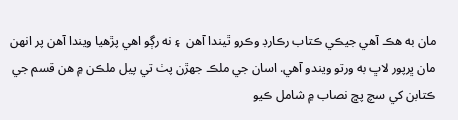مان به هڪ آهي جيڪي ڪتاب رڪارڊ وڪرو ٿيندا آهن  ۽ نه رڳو اهي پڙهيا ويندا آهن پر انهن مان ڀرپور لاڀ به ورتو ويندو آهي. اسان جي ملڪ جهڙن پٺ تي پيل ملڪن ۾ هن قسم جي ڪتابن کي سچ پڇ نصاب ۾ شامل ڪيو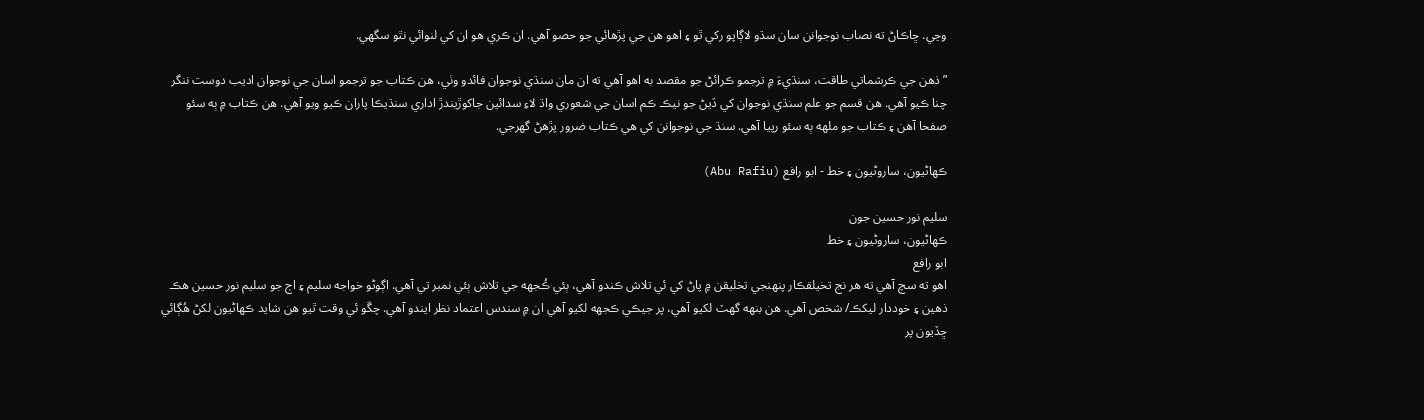وڃي. ڇاڪاڻ ته نصاب نوجوانن سان سڌو لاڳاپو رکي ٿو ۽ اهو هن جي پڙهائي جو حصو آهي. ان ڪري هو ان کي لنوائي نٿو سگهي.

”ذهن جي ڪرشماتي طاقت، سنڌيءَ ۾ ترجمو ڪرائڻ جو مقصد به اهو آهي ته ان مان سنڌي نوجوان فائدو وٺي، هن ڪتاب جو ترجمو اسان جي نوجوان اديب دوست ننگر چنا ڪيو آهي. هن قسم جو علم سنڌي نوجوان کي ڏيڻ جو نيڪ ڪم اسان جي شعوري واڌ لاءِ سدائين جاکوڙيندڙ اداري سنڌيڪا پاران ڪيو ويو آهي. هن ڪتاب ۾ ٻه سئو صفحا آهن ۽ ڪتاب جو ملهه ٻه سئو رپيا آهي. سنڌ جي نوجوانن کي هي ڪتاب ضرور پڙهڻ گهرجي.

ڪهاڻيون، ساروڻيون ۽ خط - ابو رافع (Abu Rafiu)

سليم نور حسين جون
ڪهاڻيون، ساروڻيون ۽ خط
ابو رافع
اهو ته سچ آهي ته هر نج تخيلقڪار پنهنجي تخليقن ۾ پاڻ کي ئي تلاش ڪندو آهي، ٻئي ڪُجهه جي تلاش ٻئي نمبر تي آهي. اڳوڻو خواجه سليم ۽ اڄ جو سليم نور حسين هڪ ذهين ۽ خوددار ليکڪ/ شخص آهي. هن بنهه گهٽ لکيو آهي، پر جيڪي ڪجهه لکيو آهي ان ۾ سندس اعتماد نظر ايندو آهي. چڱو ئي وقت ٿيو هن شايد ڪهاڻيون لکڻ هُڳائي ڇڏيون پر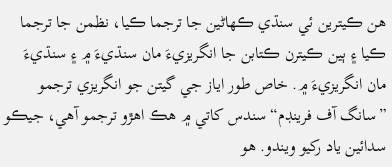هن ڪيترين ئي سنڌي ڪهاڻين جا ترجما ڪيا، نظمن جا ترجما ڪيا ۽ ٻين ڪيترن ڪتابن جا انگريزيءَ مان سنڌيءَ ۾ ۽ سنڌيءَ مان انگريزيءَ ۾. خاص طور اياز جي گيتن جو انگريزي ترجمو ”سانگ آف فرينڊم“ سندس کاتي ۾ هڪ اهڙو ترجمو آهي، جيڪو سدائين ياد رکيو ويندو. هو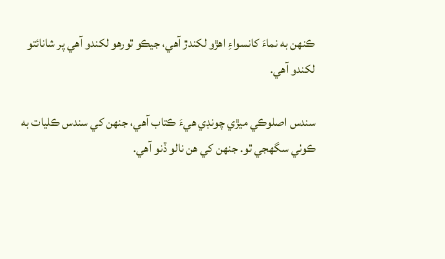ڪنهن به نماءَ کانسواءِ اهڙو لکندڙ آهي، جيڪو ٿورهو لکندو آهي پر شانائتو لکندو آهي.

سندس اصلوڪي ميڙي چونڊي هيءَ ڪتاب آهي، جنهن کي سندس ڪليات به  ڪوٺي سگهجي ٿو. جنهن کي هن نالو ڏنو آهي.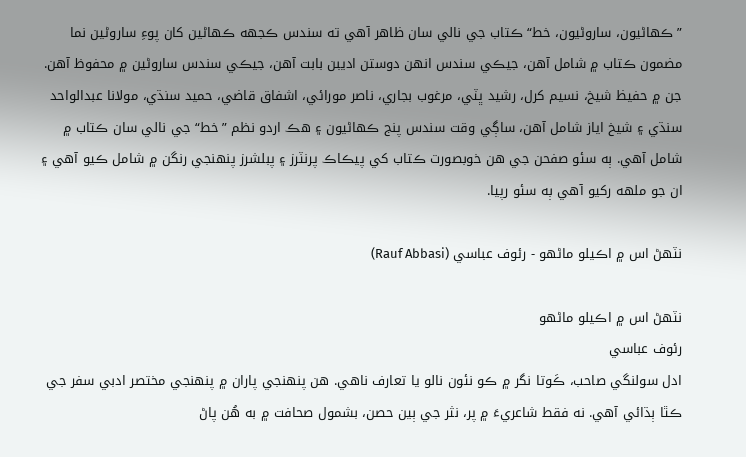”ڪهاڻيون، ساروڻيون، خط“ ڪتاب جي نالي سان ظاهر آهي ته سندس ڪجهه ڪهاڻين کان پوءِ ساروڻين نما مضمون ڪتاب ۾ شامل آهن، جيڪي سندس انهن دوستن اديبن بابت آهن، جيڪي سندس ساروڻين ۾ محفوظ آهن. جن ۾ حفيظ شيخ، نسيم کرل، رشيد ڀٽي، مرغوب بجاري، ناصر مورائي، اشفاق قاضي، حميد سنڌي، مولانا عبدالواحد سنڌي ۽ شيخ اياز شامل آهن، ساڳي وقت سندس پنج ڪهاڻيون ۽ هڪ اردو نظم ”خط“ جي نالي سان ڪتاب ۾ شامل آهي. ٻه سئو صفحن جي هن خوبصورت ڪتاب کي پيڪاڪ پرنٽرز ۽ پبلشرز پنهنجي رنگن ۾ شامل ڪيو آهي ۽ ان جو ملهه رکيو آهي ٻه سئو رپيا.

نٽهڻ اس ۾ اڪيلو ماڻهو - رئوف عباسي (Rauf Abbasi)

نٽهڻ اس ۾ اڪيلو ماڻهو
رئوف عباسي
ادل سولنگي صاحب، ڪَوتا نگر ۾ ڪو نئون نالو يا تعارف ناهي. هن پنهنجي پاران ۾ پنهنجي مختصر ادبي سفر جي ڪٿا ٻڌائي آهي. نه فقط شاعريءَ ۾ پر، نثر جي ٻين حصن، بشمول صحافت ۾ به هُن پاڻ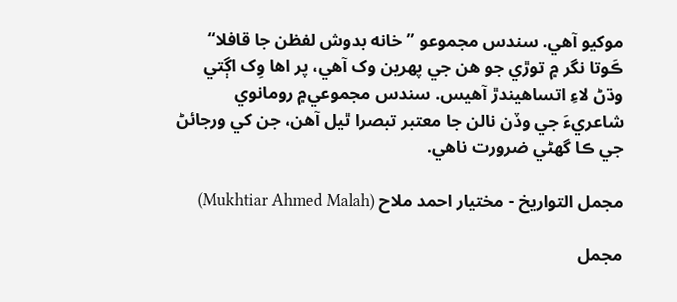موکيو آهي. سندس مجموعو ”خانه بدوش لفظن جا قافلا“ ڪَوتا نگر ۾ توڙي جو هن جي پهرين وک آهي، پر اها وِک اڳتي وڌڻ لاءِ اتساهيندڙ آهيس. سندس مجموعي۾ رومانوي شاعريءَ جي وڏن نالن جا معتبر تبصرا ٿيل آهن، جن کي ورجائڻ جي ڪا گهڻي ضرورت ناهي.

مجمل التواريخ - مختيار احمد ملاح (Mukhtiar Ahmed Malah)

مجمل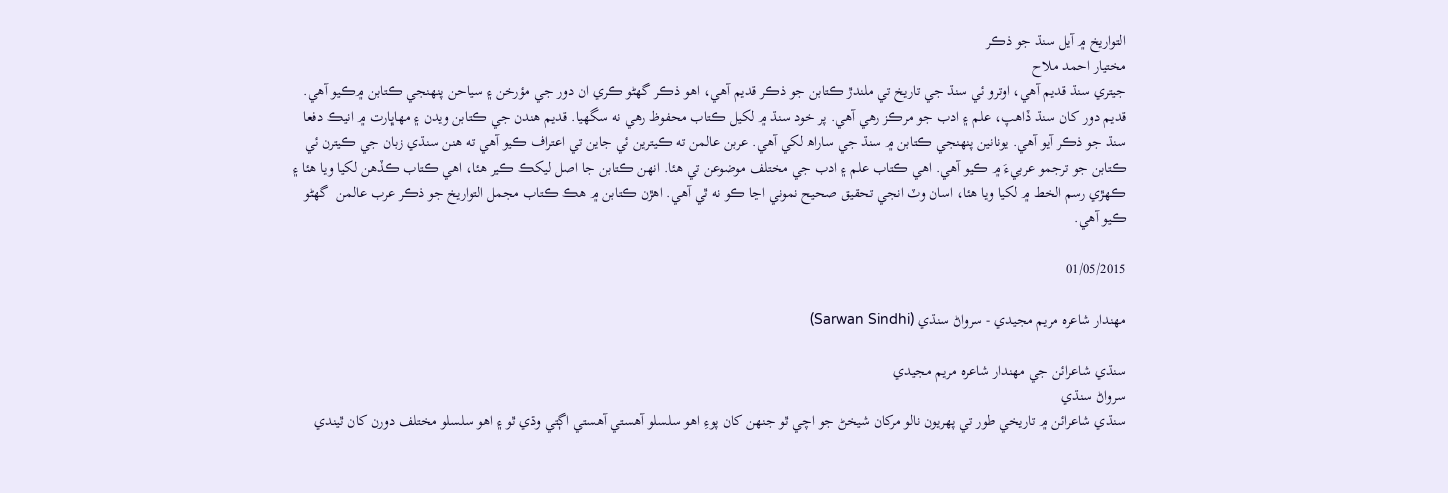التواريخ ۾ آيل سنڌ جو ذڪر
مختيار احمد ملاح
جيتري سنڌ قديم آهي، اوترو ئي سنڌ جي تاريخ تي ملندڙ ڪتابن جو ذڪر قديم آهي، اهو ذڪر گهڻو ڪري ان دور جي مؤرخن ۽ سياحن پنهنجي ڪتابن ۾ڪيو آهي. قديم دور کان سنڌ ڏاهپ، علم ۽ ادب جو مرڪز رهي آهي. پر خود سنڌ ۾ لکيل ڪتاب محفوظ رهي نه سگهيا. قديم هندن جي ڪتابن ويدن ۽ مهاڀارت ۾ انيڪ دفعا سنڌ جو ذڪر آيو آهي. يونانين پنهنجي ڪتابن ۾ سنڌ جي ساراھ لکي آهي. عربن عالمن ته ڪيترين ئي جاين تي اعتراف ڪيو آهي ته هنن سنڌي زبان جي ڪيترن ئي ڪتابن جو ترجمو عربيءَ ۾ ڪيو آهي. اهي ڪتاب علم ۽ ادب جي مختلف موضوعن تي هئا. انهن ڪتابن جا اصل ليکڪ ڪير هئا، اهي ڪتاب ڪڏهن لکيا ويا هئا ۽ ڪهڙي رسم الخط ۾ لکيا ويا هئا، اسان وٽ انجي تحقيق صحيح نموني اڃا ڪو نه ٿي آهي. اهڙن ڪتابن ۾ هڪ ڪتاب مجمل التواريخ جو ذڪر عرب عالمن  گهڻو ڪيو آهي.

01/05/2015

مهندار شاعره مريم مجيدي - سرواڻ سنڌي (Sarwan Sindhi)

سنڌي شاعرائن جي مهندار شاعره مريم مجيدي
سرواڻ سنڌي
سنڌي شاعرائن ۾ تاريخي طور تي پهريون نالو مرکان شيخڻ جو اچي ٿو جنهن کان پوءِ اهو سلسلو آهستي آهستي اڳتي وڌي ٿو ۽ اهو سلسلو مختلف دورن کان ٿيندي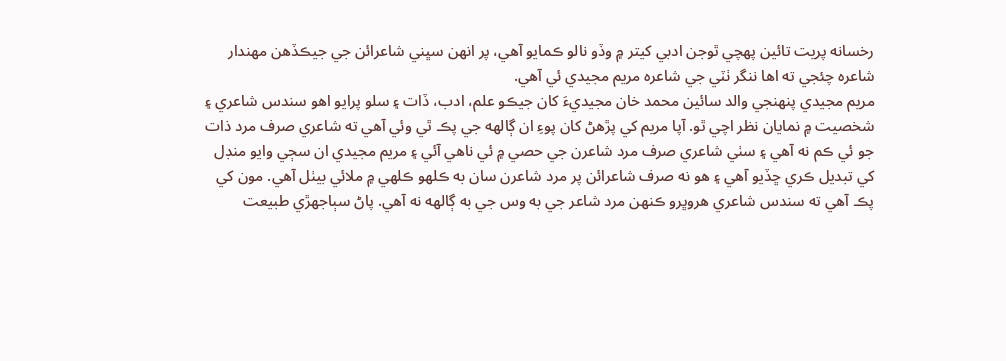رخسانه پريت تائين پهچي ٿوجن ادبي کيتر ۾ وڏو نالو ڪمايو آهي، پر انهن سڀني شاعرائن جي جيڪڏهن مهندار شاعره چئجي ته اها ننگر ٺٽي جي شاعره مريم مجيدي ئي آهي.
مريم مجيدي پنهنجي والد سائين محمد خان مجيديءَ کان جيڪو علم، ادب، ڏات ۽ سلو پرايو اهو سندس شاعري ۽ شخصيت ۾ نمايان نظر اچي ٿو. آپا مريم کي پڙهڻ کان پوءِ ان ڳالهه جي پڪ ٿي وئي آهي ته شاعري صرف مرد ذات جو ئي ڪم نه آهي ۽ سٺي شاعري صرف مرد شاعرن جي حصي ۾ ئي ناهي آئي ۽ مريم مجيدي ان سڄي وايو منڊل کي تبديل ڪري ڇڏيو آهي ۽ هو نه صرف شاعرائن پر مرد شاعرن سان به ڪلهو ڪلهي ۾ ملائي بيٺل آهي. مون کي پڪ آهي ته سندس شاعري هروڀرو ڪنهن مرد شاعر جي به وس جي به ڳالهه نه آهي. پاڻ سٻاجهڙي طبيعت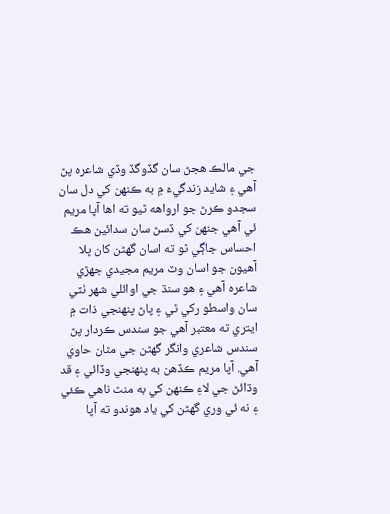جي مالڪ هجڻ سان گڏوگڏ وڏي شاعره پڻ آهي ۽ شايد زندگيءَ ۾ به ڪنهن کي دل سان سجدو ڪرڻ جو ارواهه ٿيو ته اها آپا مريم ئي آهي جنهن کي ڏسڻ سان سدائين هڪ احساس جاڳي ٿو ته اسان گهڻن کان ڀلا آهيون جو اسان وٽ مريم مجيدي جهڙي شاعره آهي ۽ هو سنڌ جي اوائلي شهر ٺٽي سان واسطو رکي ٿي ۽ پاڻ پنهنجي ذات ۾ ايتري ته معتبر آهي جو سندس ڪردار پڻ سندس شاعري وانگر گهڻن جي مٿان حاوي آهي. آپا مريم ڪڏهن به پنهنجي وڏائي ۽ قد وڌائڻ جي لاءِ ڪنهن کي به منٿ ناهي ڪئي ۽ نه ئي وري گهڻن کي ياد هوندو ته آپا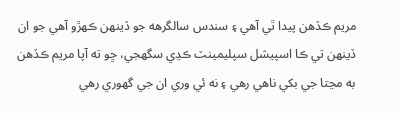مريم ڪڏهن پيدا ٿي آهي ۽ سندس سالگرهه جو ڏينهن ڪهڙو آهي جو ان ڏينهن تي ڪا اسپيشل سپليمينٽ ڪڍي سگهجي، ڇو ته آپا مريم ڪڏهن به مڃتا جي بکي ناهي رهي ۽ نه ئي وري ان جي گهوري رهي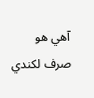آهي هو صرف لکندي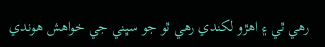رهي ٿي ۽ اهڙو لکندي رهي ٿو جو سڀني جي خواهش هوندي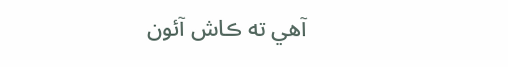آهي ته ڪاش آئون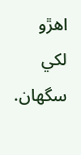اهڙو لکي سگهان.